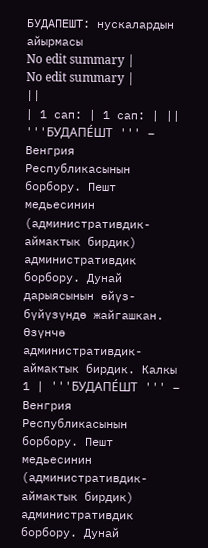БУДАПЕШТ: нускалардын айырмасы
No edit summary |
No edit summary |
||
| 1 сап: | 1 сап: | ||
'''БУДАПЕ́ШТ ''' – Венгрия Республикасынын борбору. Пешт медьесинин (административдик-аймактык бирдик) административдик борбору. Дунай дарыясынын өйүз-бүйүзүндө жайгашкан. Өзүнчө административдик-аймактык бирдик. Калкы 1 | '''БУДАПЕ́ШТ ''' – Венгрия Республикасынын борбору. Пешт медьесинин (административдик-аймактык бирдик) административдик борбору. Дунай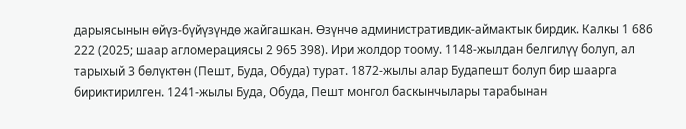дарыясынын өйүз-бүйүзүндө жайгашкан. Өзүнчө административдик-аймактык бирдик. Калкы 1 686 222 (2025; шаар агломерациясы 2 965 398). Ири жолдор тоому. 1148-жылдан белгилүү болуп, ал тарыхый 3 бөлүктөн (Пешт, Буда, Обуда) турат. 1872-жылы алар Будапешт болуп бир шаарга бириктирилген. 1241-жылы Буда, Обуда, Пешт монгол баскынчылары тарабынан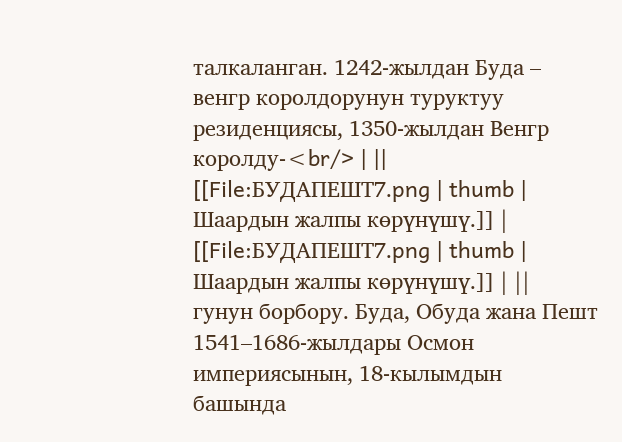талкаланган. 1242-жылдан Буда – венгр королдорунун туруктуу резиденциясы, 1350-жылдан Венгр королду-<br/> | ||
[[File:БУДАПЕШТ7.png | thumb | Шаардын жалпы көрүнүшү.]] | [[File:БУДАПЕШТ7.png | thumb | Шаардын жалпы көрүнүшү.]] | ||
гунун борбору. Буда, Обуда жана Пешт 1541–1686-жылдары Осмон империясынын, 18-кылымдын башында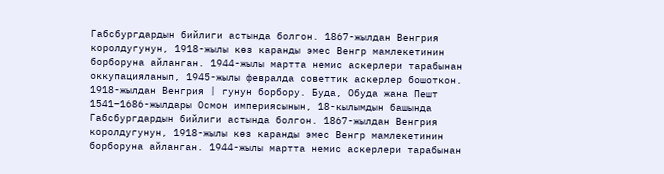Габсбургдардын бийлиги астында болгон. 1867-жылдан Венгрия королдугунун, 1918-жылы көз каранды эмес Венгр мамлекетинин борборуна айланган. 1944-жылы мартта немис аскерлери тарабынан оккупацияланып, 1945-жылы февралда советтик аскерлер бошоткон. 1918-жылдан Венгрия | гунун борбору. Буда, Обуда жана Пешт 1541–1686-жылдары Осмон империясынын, 18-кылымдын башында Габсбургдардын бийлиги астында болгон. 1867-жылдан Венгрия королдугунун, 1918-жылы көз каранды эмес Венгр мамлекетинин борборуна айланган. 1944-жылы мартта немис аскерлери тарабынан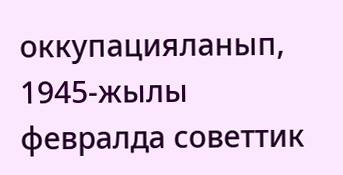оккупацияланып, 1945-жылы февралда советтик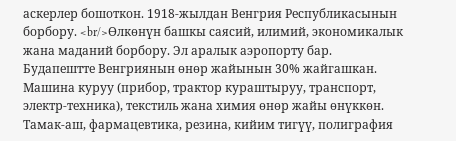аскерлер бошоткон. 1918-жылдан Венгрия Республикасынын борбору. <br/>Өлкөнүн башкы саясий, илимий, экономикалык жана маданий борбору. Эл аралык аэропорту бар. Будапештте Венгриянын өнөр жайынын 30% жайгашкан. Машина куруу (прибор, трактор кураштыруу, транспорт, электр-техника), текстиль жана химия өнөр жайы өнүккөн. Тамак-аш, фармацевтика, резина, кийим тигүү, полиграфия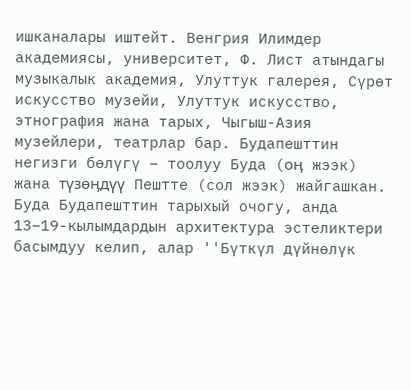ишканалары иштейт. Венгрия Илимдер академиясы, университет, Ф. Лист атындагы музыкалык академия, Улуттук галерея, Сүрөт искусство музейи, Улуттук искусство, этнография жана тарых, Чыгыш-Азия музейлери, театрлар бар. Будапешттин негизги бөлүгү – тоолуу Буда (оӊ жээк) жана түзөӊдүү Пештте (сол жээк) жайгашкан. Буда Будапешттин тарыхый очогу, анда 13–19-кылымдардын архитектура эстеликтери басымдуу келип, алар ''Бүткүл дүйнөлүк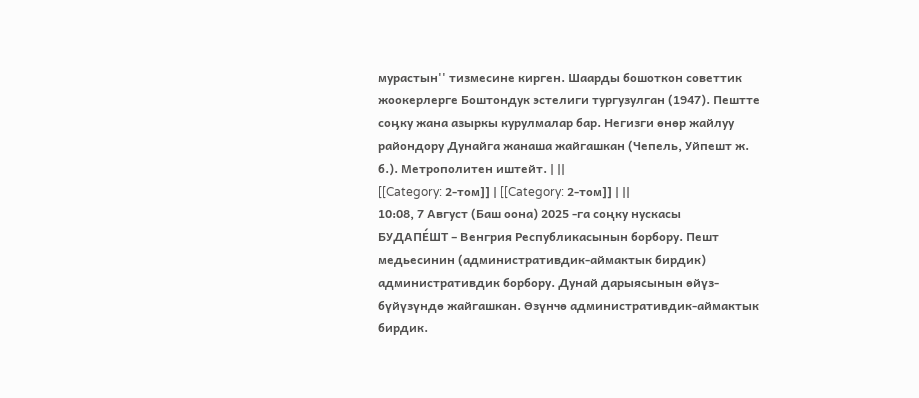мурастын'' тизмесине кирген. Шаарды бошоткон советтик жоокерлерге Боштондук эстелиги тургузулган (1947). Пештте соӊку жана азыркы курулмалар бар. Негизги өнөр жайлуу райондору Дунайга жанаша жайгашкан (Чепель, Уйпешт ж. б.). Метрополитен иштейт. | ||
[[Category: 2-том]] | [[Category: 2-том]] | ||
10:08, 7 Август (Баш оона) 2025 -га соңку нускасы
БУДАПЕ́ШТ – Венгрия Республикасынын борбору. Пешт медьесинин (административдик-аймактык бирдик) административдик борбору. Дунай дарыясынын өйүз-бүйүзүндө жайгашкан. Өзүнчө административдик-аймактык бирдик.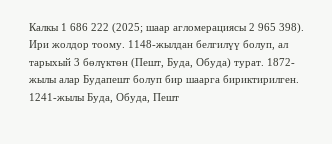Калкы 1 686 222 (2025; шаар агломерациясы 2 965 398). Ири жолдор тоому. 1148-жылдан белгилүү болуп, ал тарыхый 3 бөлүктөн (Пешт, Буда, Обуда) турат. 1872-жылы алар Будапешт болуп бир шаарга бириктирилген. 1241-жылы Буда, Обуда, Пешт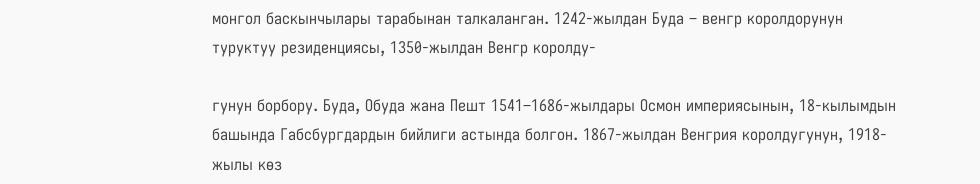монгол баскынчылары тарабынан талкаланган. 1242-жылдан Буда – венгр королдорунун туруктуу резиденциясы, 1350-жылдан Венгр королду-

гунун борбору. Буда, Обуда жана Пешт 1541–1686-жылдары Осмон империясынын, 18-кылымдын башында Габсбургдардын бийлиги астында болгон. 1867-жылдан Венгрия королдугунун, 1918-жылы көз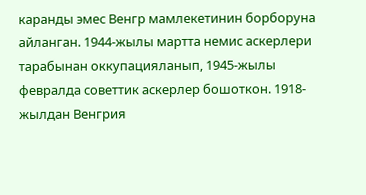каранды эмес Венгр мамлекетинин борборуна айланган. 1944-жылы мартта немис аскерлери тарабынан оккупацияланып, 1945-жылы февралда советтик аскерлер бошоткон. 1918-жылдан Венгрия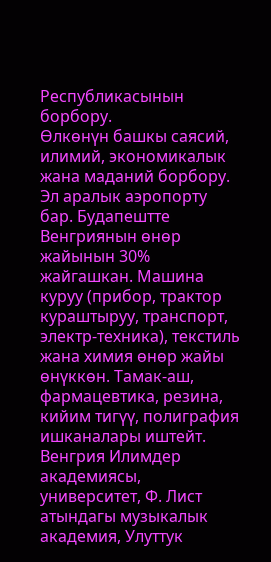Республикасынын борбору.
Өлкөнүн башкы саясий, илимий, экономикалык жана маданий борбору. Эл аралык аэропорту бар. Будапештте Венгриянын өнөр жайынын 30% жайгашкан. Машина куруу (прибор, трактор кураштыруу, транспорт, электр-техника), текстиль жана химия өнөр жайы өнүккөн. Тамак-аш, фармацевтика, резина, кийим тигүү, полиграфия ишканалары иштейт. Венгрия Илимдер академиясы, университет, Ф. Лист атындагы музыкалык академия, Улуттук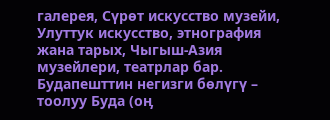галерея, Сүрөт искусство музейи, Улуттук искусство, этнография жана тарых, Чыгыш-Азия музейлери, театрлар бар. Будапешттин негизги бөлүгү – тоолуу Буда (оӊ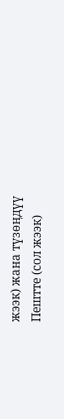жээк) жана түзөӊдүү Пештте (сол жээк)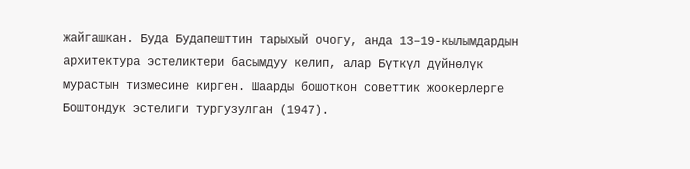жайгашкан. Буда Будапешттин тарыхый очогу, анда 13–19-кылымдардын архитектура эстеликтери басымдуу келип, алар Бүткүл дүйнөлүк мурастын тизмесине кирген. Шаарды бошоткон советтик жоокерлерге Боштондук эстелиги тургузулган (1947).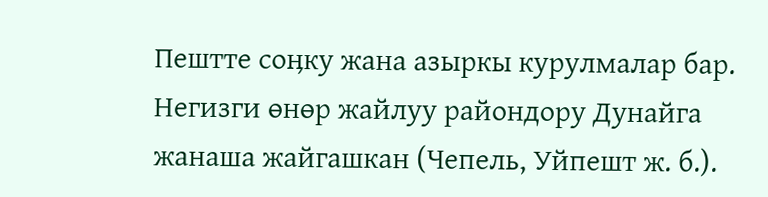Пештте соӊку жана азыркы курулмалар бар. Негизги өнөр жайлуу райондору Дунайга жанаша жайгашкан (Чепель, Уйпешт ж. б.).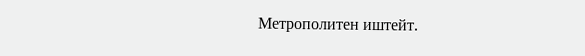Метрополитен иштейт.